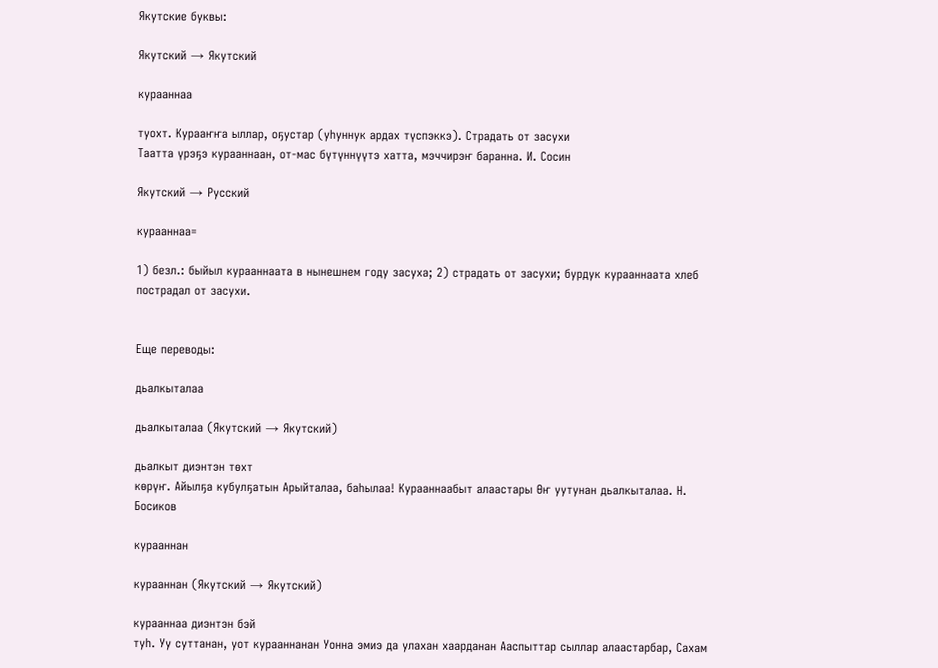Якутские буквы:

Якутский → Якутский

курааннаа

туохт. Курааҥҥа ыллар, оҕустар (уһуннук ардах түспэккэ). Страдать от засухи
Таатта үрэҕэ курааннаан, от-мас бүтүннүүтэ хатта, мэччирэҥ баранна. И. Сосин

Якутский → Русский

курааннаа=

1) безл.: быйыл курааннаата в нынешнем году засуха; 2) страдать от засухи; бурдук курааннаата хлеб пострадал от засухи.


Еще переводы:

дьалкыталаа

дьалкыталаа (Якутский → Якутский)

дьалкыт диэнтэн төхт
көрүҥ. Айылҕа кубулҕатын Арыйталаа, баһылаа! Курааннаабыт алаастары Өҥ уутунан дьалкыталаа. Н. Босиков

курааннан

курааннан (Якутский → Якутский)

курааннаа диэнтэн бэй
туһ. Уу суттанан, уот курааннанан Уонна эмиэ да улахан хаарданан Ааспыттар сыллар алаастарбар, Сахам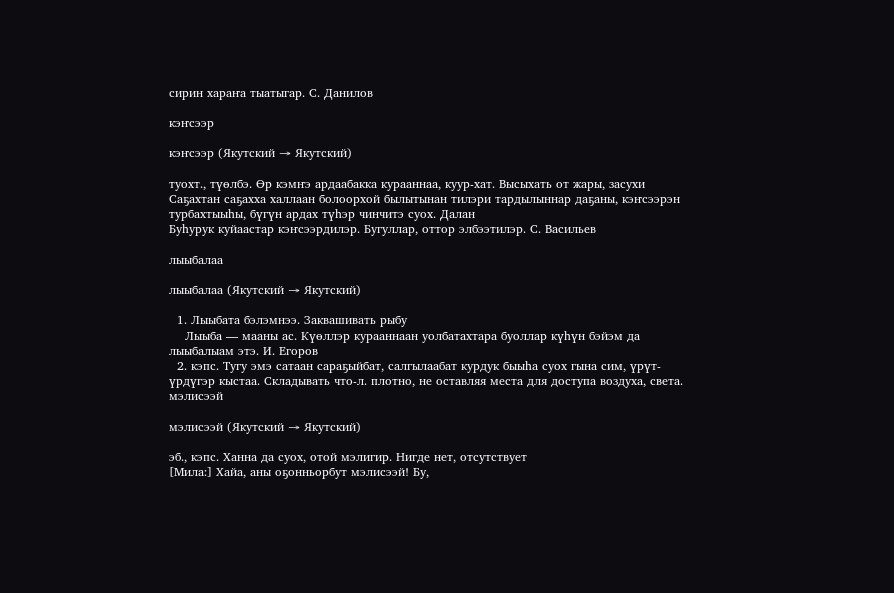сирин хараҥа тыатыгар. С. Данилов

кэҥсээр

кэҥсээр (Якутский → Якутский)

туохт., түөлбэ. Өр кэмҥэ ардаабакка курааннаа, куур-хат. Высыхать от жары, засухи
Саҕахтан саҕахха халлаан болоорхой былытынан тилэри тардылыннар даҕаны, кэҥсээрэн турбахтыыһы, бүгүн ардах түһэр чинчитэ суох. Далан
Буһурук куйаастар кэҥсээрдилэр. Бугуллар, оттор элбээтилэр. С. Васильев

лыыбалаа

лыыбалаа (Якутский → Якутский)

  1. Лыыбата бэлэмнээ. Заквашивать рыбу
    Лыыба — мааны ас. Күөллэр курааннаан уолбатахтара буоллар күһүн бэйэм да лыыбалыам этэ. И. Егоров
  2. кэпс. Тугу эмэ сатаан сараҕыйбат, салгылаабат курдук быыһа суох гына сим, үрүт-үрдүгэр кыстаа. Складывать что-л. плотно, не оставляя места для доступа воздуха, света.
мэлисээй

мэлисээй (Якутский → Якутский)

эб., кэпс. Ханна да суох, отой мэлигир. Нигде нет, отсутствует
[Мила:] Хайа, аны оҕонньорбут мэлисээй! Бу,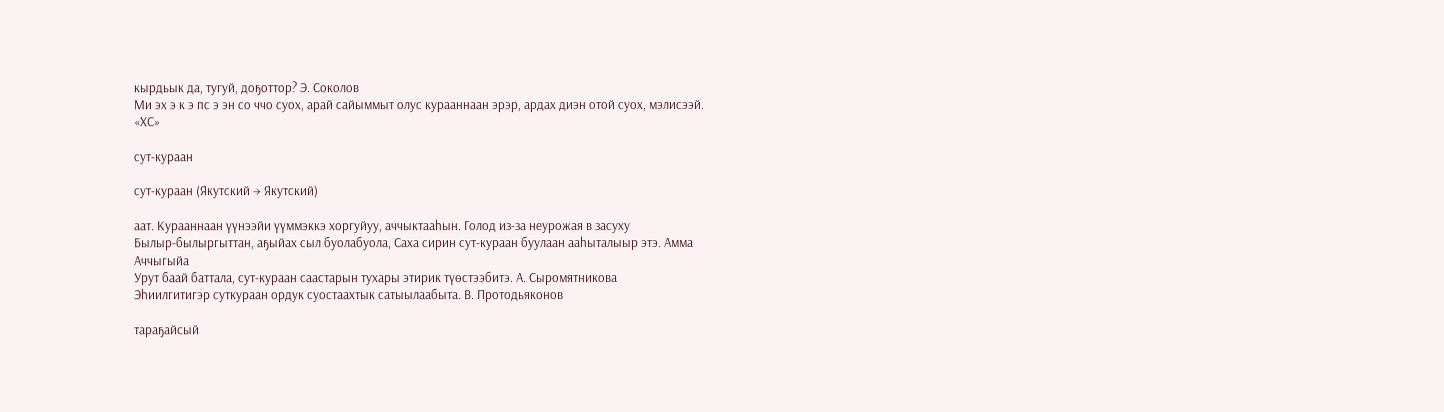кырдьык да, тугуй, доҕоттор? Э. Соколов
Ми эх э к э пс э эн со ччо суох, арай сайыммыт олус курааннаан эрэр, ардах диэн отой суох, мэлисээй. «ХС»

сут-кураан

сут-кураан (Якутский → Якутский)

аат. Курааннаан үүнээйи үүммэккэ хоргуйуу, аччыктааһын. Голод из-за неурожая в засуху
Былыр-былыргыттан, аҕыйах сыл буолабуола, Саха сирин сут-кураан буулаан ааһыталыыр этэ. Амма Аччыгыйа
Урут баай баттала, сут-кураан саастарын тухары этирик түөстээбитэ. А. Сыромятникова
Эһиилгитигэр суткураан ордук суостаахтык сатыылаабыта. В. Протодьяконов

тараҕайсый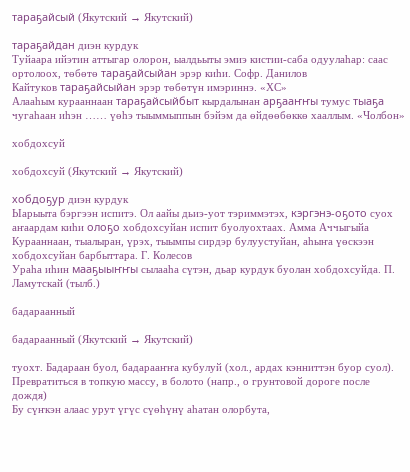тараҕайсый (Якутский → Якутский)

тараҕайдан диэн курдук
Туйаара ийэтин аттыгар олорон, ыалдьыты эмиэ кистии-саба одуулаһар: саас ортолоох, төбөтө тараҕайсыйан эрэр киһи. Софр. Данилов
Кайтуков тараҕайсыйан эрэр төбөтүн имэриннэ. «ХС»
Алааһым курааннаан тараҕайсыйбыт кырдалынан арҕааҥҥы тумус тыаҕа чугаһаан иһэн …… үөһэ тыыммыппын бэйэм да өйдөөбөккө хааллым. «Чолбон»

хобдохсуй

хобдохсуй (Якутский → Якутский)

хобдоҕур диэн курдук
Ыарыыта бэргээн испитэ. Ол аайы дьиэ-уот тэриммэтэх, кэргэнэ-оҕото суох аҥаардам киһи олоҕо хобдохсуйан испит буолуохтаах. Амма Аччыгыйа
Курааннаан, тыалыран, үрэх, тыымпы сирдэр булуустуйан, аһыҥа үөскээн хобдохсуйан барбыттара. Г. Колесов
Ураһа иһин мааҕыыҥҥы сылааһа сүтэн, дьар курдук буолан хобдохсуйда. П. Ламутскай (тылб.)

бадараанный

бадараанный (Якутский → Якутский)

туохт. Бадараан буол, бадарааҥҥа кубулуй (хол., ардах кэнниттэн буор суол). Превратиться в топкую массу, в болото (напр., о грунтовой дороге после дождя)
Бу сүҥкэн алаас урут үгүс сүөһүнү аһатан олорбута,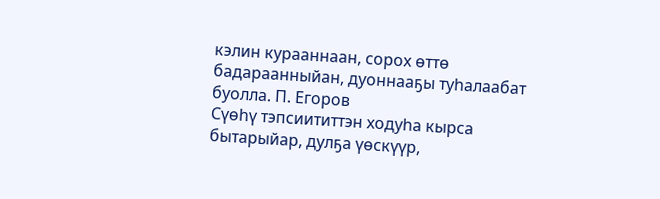кэлин курааннаан, сорох өттө бадараанныйан, дуоннааҕы туһалаабат буолла. П. Егоров
Сүөһү тэпсиититтэн ходуһа кырса бытарыйар, дулҕа үөскүүр,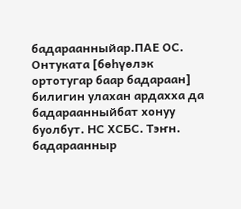бадараанныйар.ПАЕ ОС. Онтуката [бөһүөлэк ортотугар баар бадараан] билигин улахан ардахха да бадараанныйбат хонуу буолбут. НС ХСБС. Тэҥн. бадараанныр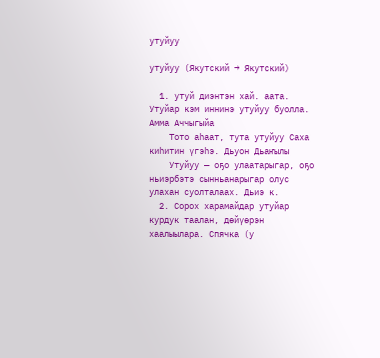утуйуу

утуйуу (Якутский → Якутский)

  1. утуй диэнтэн хай. аата. Утуйар кэм иннинэ утуйуу буолла. Амма Аччыгыйа
    Тото аһаат, тута утуйуу Саха киһитин үгэһэ. Дьуон Дьаҥылы
    Утуйуу — оҕо улаатарыгар, оҕо ньиэрбэтэ сынньанарыгар олус улахан суолталаах. Дьиэ к.
  2. Сорох харамайдар утуйар курдук таалан, дөйүөрэн хаалыылара. Спячка (у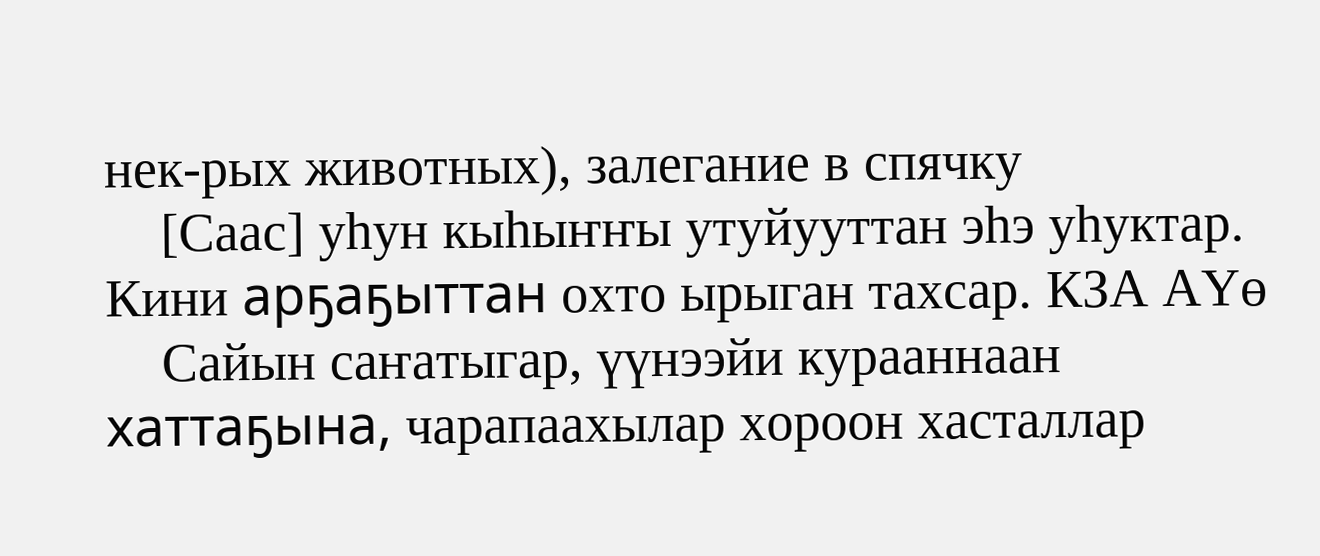нек-рых животных), залегание в спячку
    [Саас] уһун кыһыҥҥы утуйууттан эһэ уһуктар. Кини арҕаҕыттан охто ырыган тахсар. КЗА АҮө
    Сайын саҥатыгар, үүнээйи курааннаан хаттаҕына, чарапаахылар хороон хасталлар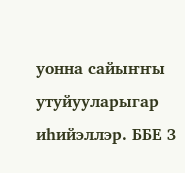уонна сайыҥҥы утуйууларыгар иһийэллэр. ББЕ З